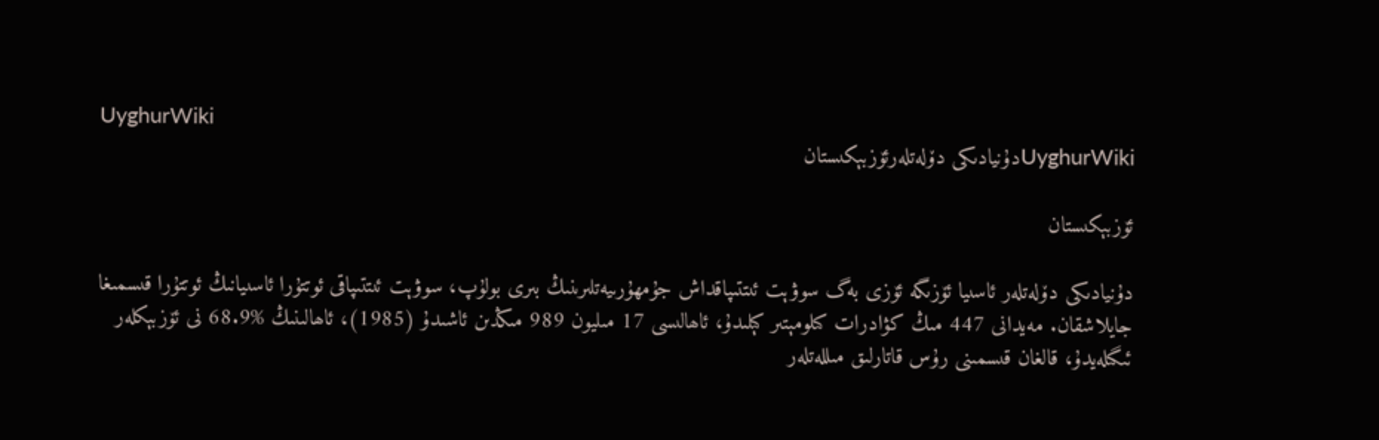UyghurWiki
UyghurWikiدۇنيادىكى دۆلەتلەرئۆزبېكىستان

ئۆزبېكىستان

دۇنيادىكى دۆلەتلەر ئاسىيا ئۆزىگە ئۆزى بەگ سوۋېت ئىتتىپاقداش جۇمھۇرىيەتلىرىنىڭ بىرى بولۇپ، سوۋېت ئىتتىپاقى ئوتتۇرا ئاسىيانىڭ ئوتتۇرا قىسمىغا جايلاشقان. مەيدانى 447 مىڭ كۋادرات كىلومېتىر كېلىدۇ، ئاھالىسى 17 مىليون 989 مىڭدىن ئاشىدۇ (1985)، ئاھالىنىڭ %68.9 نى ئۆزبېكلەر ئىگىلەيدۇ، قالغان قىسمىنى رۇس قاتارلىق مىللەتلەر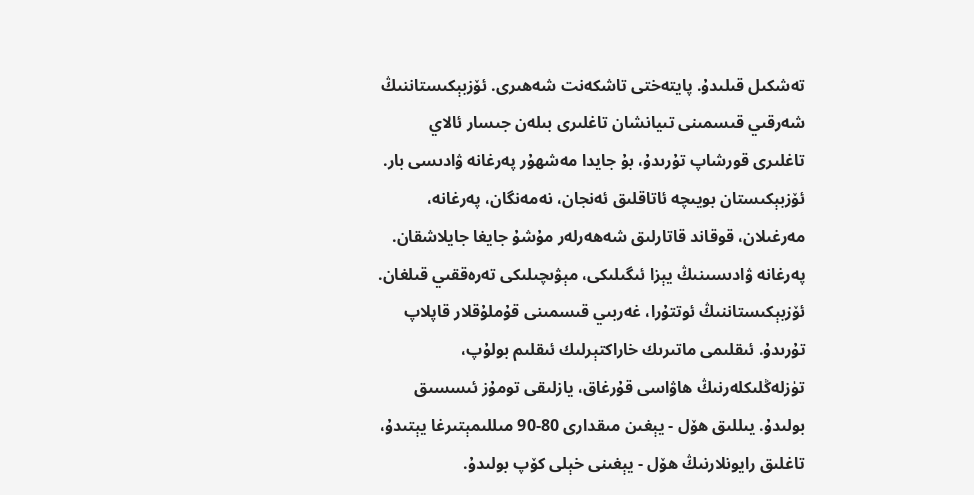تەشكىل قىلىدۇ. پايتەختى تاشكەنت شەھىرى. ئۆزبېكىستاننىڭ شەرقىي قىسمىنى تىيانشان تاغلىرى بىلەن جىسار ئالاي تاغلىرى قورشاپ تۇرىدۇ، بۇ جايدا مەشھۇر پەرغانە ۋادىسى بار. ئۆزبېكىستان بويىچە ئاتاقلىق ئەنجان، نەمەنگان، پەرغانە، مەرغىلان، قوقاند قاتارلىق شەھەرلەر مۇشۇ جايغا جايلاشقان. پەرغانە ۋادىسىنىڭ يېزا ئىگىلىكى، مېۋىچىلىكى تەرەققىي قىلغان. ئۆزبېكىستاننىڭ ئوتتۇرا، غەربىي قىسمىنى قۇملۇقلار قاپلاپ تۇرىدۇ. ئىقلىمى ماتىرىك خاراكتېرلىك ئىقلىم بولۇپ، تۈزلەڭلىكلەرنىڭ ھاۋاسى قۇرغاق، يازلىقى تومۇز ئىسسىق بولىدۇ. يىللىق ھۆل - يېغىن مىقدارى 80-90 مىللىمېتىرغا يېتىدۇ، تاغلىق رايونلارنىڭ ھۆل - يېغىنى خېلى كۆپ بولىدۇ.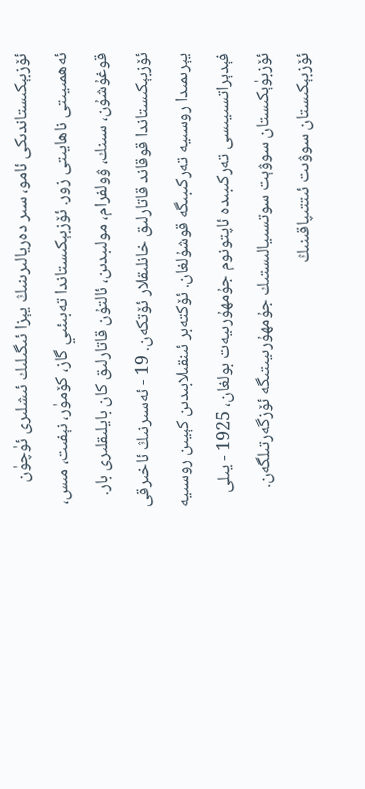ئۆزبېكىستاندىكى ئامو، سىر دەريالىرىنىڭ يېزا ئىگىلىك ئىشلىرى ئۈچۈن ئەھمىيىتى ناھايىتى زور. ئۆزبېكىستاندا تەبىئىي گاز، كۆمۈر، نېفىت، مىس، قوغۇشۇن، سىنك، ۋولفرام، مولىبدىن، ئالتۇن قاتارلىق كان بايلىقلىرى بار. ئۆزبېكىستاندا قوقاند قاتارلىق خانلىقلار ئۆتكەن. 19 - ئەسىرنىڭ ئاخىرقى يېرىمىدا روسىيە تەركىبىگە قوشۇلغان. ئۆكتەبر ئىنقىلابىدىن كېيىن روسىيە فېدېراتسىيىسى تەركىبىدە ئاپتونوم جۇمھۇرىيەت بولغان، 1925 - يىلى ئۆزبۈېكىستان سوۋېت سوتسىيالىستىك جۇمھۇرىيىتىگە ئۆزگەرتىلگەن. ئۆزبېكىستان سوۋىت ئىتتىپاقىنىڭ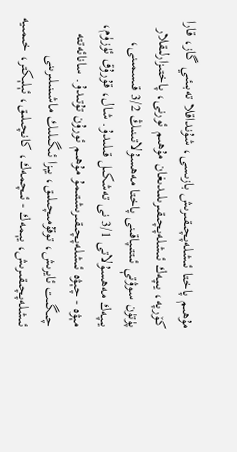مۇھىم پاختا ئىشلەپچىقىرىش بازىسى، شۇنداقلا تەبىئىي گاز، قارا كۆرپە، يىپەك ئىشلەپچىقىرىلىدىغان مۇھىم ئورنى، پاختىزارلىقلار پۈتۈن سوۋتې ئىتتىپاقىنى پاختا مەھسۇلاتىنىڭ 3/2 قىسمىنى، يىپەك مەھسۇلاتى 3/1 نى تەشكىل قىلىدۇ. شال، قۇرۇق ئۈزۈم، مېۋە - چېۋە ئىشلەپچىقىرىشتىمۇ مۇھىم ئورۇن تۇتىدۇ. سانائەتتە چىگىت ئايرىش، توقۇمىچىلىق، يېزا ئىگىلىك ماشىنىلىرىنى ئىشلەپچىقىرىش، يېمەك - ئىچمەك، كانچىلىق، ئېلېكتر، خىمىيە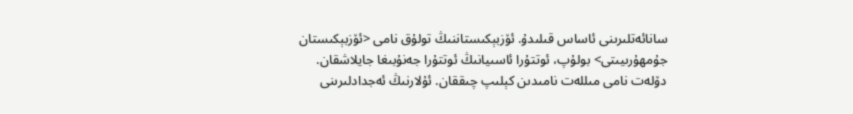سانائەتلىرىنى ئاساس قىلىدۇ. ئۆزبېكىستاننىڭ تولۇق نامى <ئۆزبېكىستان جۇمھۇرىيىتى> بولۇپ، ئوتتۇرا ئاسىيانىڭ ئوتتۇرا جەنۇبىغا جايلاشقان. دۆلەت نامى مىللەت نامىدىن كېلىپ چىققان. ئۇلارنىڭ ئەجدادلىرىنى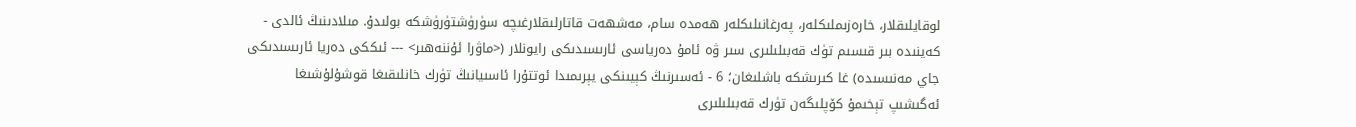لوقايلىقلار، خارەزىملىكلەر، پەرغانىلىكلەر ھەمدە سام، مەشھەت قاتارلىقلارغىچە سۈرۈشتۈرۈشكە بولىدۇ. مىلادىنىڭ ئالدى - كەينىدە بىر قىسىم تۈك قەبىلىلىرى سىر ۋە ئامۇ دەرياسى ئارىسىدىكى رايونلار (<ماۋرا ئۇننەھىر> --- ئىككى دەريا ئارىسىدىكى جاي مەنىسىدە) غا كىرىشكە باشلىغان؛ 6 - ئەسىرنىڭ كېيىنكى يېرىمىدا ئوتتۇرا ئاسىيانىڭ تۈرك خانلىقىغا قوشۇلۇشىغا ئەگىشىپ تېخىمۇ كۆپلىگەن تۈرك قەبىلىلىرى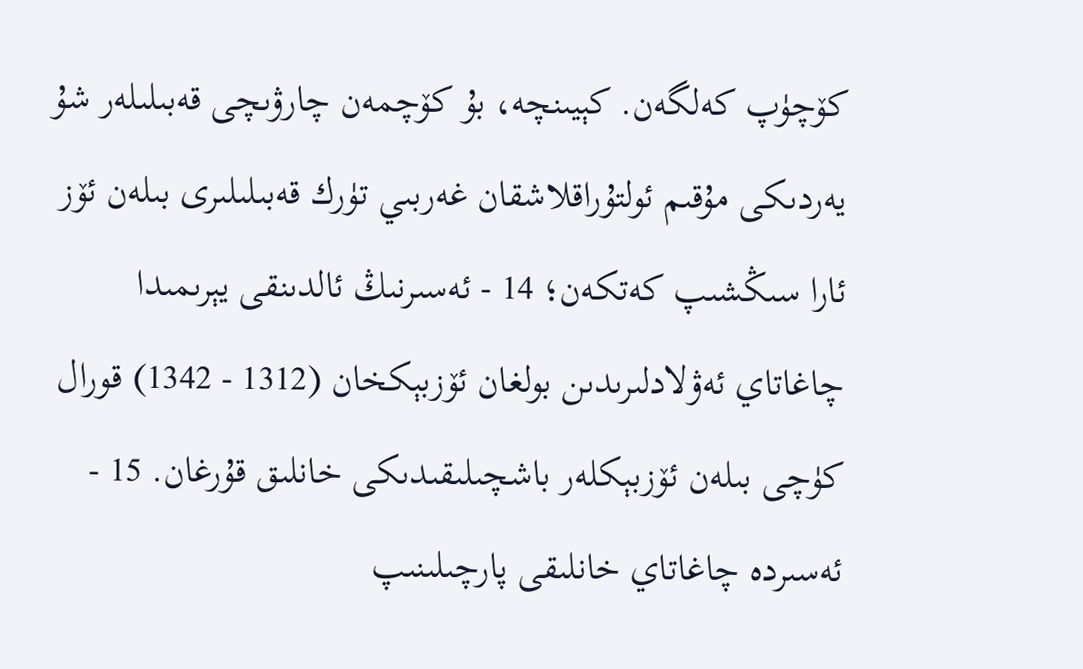كۆچۈپ كەلگەن. كېيىنچە، بۇ كۆچمەن چارۋىچى قەبىلىلەر شۇ يەردىكى مۇقىم ئولتۇراقلاشقان غەربىي تۈرك قەبىلىلىرى بىلەن ئۆز ئارا سىڭشىپ كەتكەن؛ 14 - ئەسىرنىڭ ئالدىنقى يېرىمىدا چاغاتاي ئەۋلادلىرىدىن بولغان ئۆزبېكخان (1312 - 1342) قورال كۈچى بىلەن ئۆزبېكلەر باشچىلىقىدىكى خانلىق قۇرغان. 15 - ئەسىردە چاغاتاي خانلىقى پارچىلىنىپ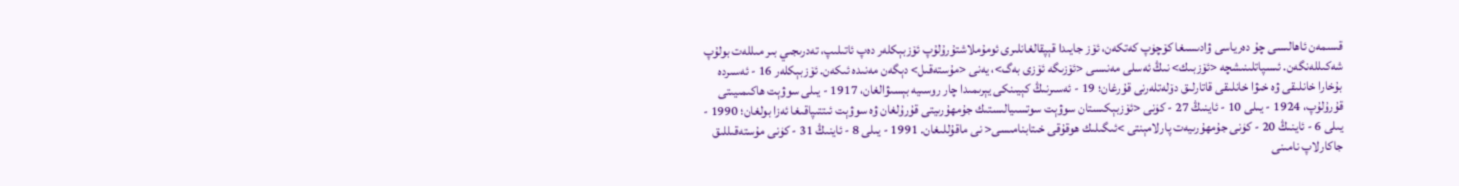قىسمەن ئاھالىسى چۇ دەرياسى ۋادىسىغا كۆچۈپ كەتكەن، ئۆز جايىدا قېپقالغانلىرى ئومۇملاشتۇرۇلۇپ ئۆزبېكلەر دەپ ئاتىلىپ، تەدرىجىي بىر مىللەت بولۇپ شەكىللەنگەن. ئىسپاتلىنىشچە <ئۆزبىك> نىڭ ئەسلى مەنىسى <ئۆزىگە ئۆزى بەگ>، يەنى <مۇستەقىل> دېگەن مەنىدە ئىكەن. ئۆزبېكلەر 16 - ئەسىردە بۇخارا خانلىقى ۋە خىۋا خانلىقى قاتارلىق دۆلەتلەرنى قۇرغان؛ 19 - ئەسىرنىڭ كېيىنكى يېرىمىدا چار روسىيە بېسىۋالغان، 1917 - يىلى سوۋېت ھاكىمىيىتى قۇرۇلۇپ، 1924 - يىلى 10 - ئاينىڭ 27 - كۈنى <ئۆزبېكىستان سوۋېت سوتسىيالىستىك جۇمھۇرىيتى قۇرۇلغان ۋە سوۋېت ئىتتىپاقىغا ئەزا بولغان؛ 1990 - يىلى 6 - ئاينىڭ 20 - كۈنى جۇمھۇرىيەت پارلامېنتى >ئىگىلىك ھوقۇقى خىتابنامىسى< نى ماقۇللىغان. 1991 - يىلى 8 - ئاينىڭ 31 - كۈنى مۇستەقىللىق جاكارلاپ نامىنى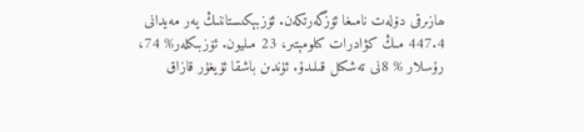ھازىرقى دۆلەت نامىغا ئۆزگەرتكەن. ئۆزبېكىستاننىڭ يەر مەيدانى 447.4 مىڭ كۋادرات كىلومېتىر، 23 مىليون. ئۆزبىكلەر% 74، رۇسلار % 8نى تەشكىل قىلىدۇ. ئۇندىن باشقا ئۇيغۇر قازاق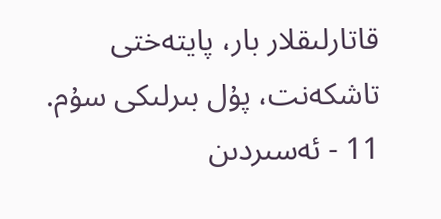قاتارلىقلار بار، پايتەختى تاشكەنت، پۇل بىرلىكى سۇم. 11 - ئەسىردىن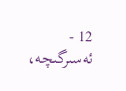12 - ئەسىرگىچە،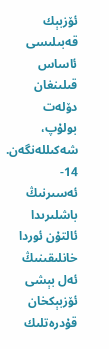ئۆزبېك قەبىلىسى ئاساس قىلىنغان دۆلەت بولۇپ، شەكىللەنگەن. 14- ئەسىرنىڭ باشلىرىدا ئالتۇن ئوردا خانلىقىنىڭ ئەل بېشى ئۆزبېكخان قۇدرەتلىك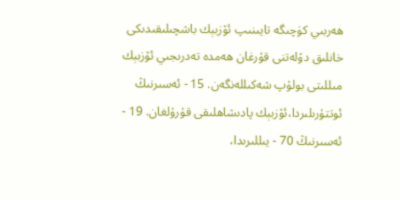ھەربىي كۈچىگە تايىنىپ ئۆزبېك باشچىلىقىدىكى خانلىق دۆلەتنى قۇرغان ھەمدە تەدرىجىي ئۆزبېك مىللىتى بولۇپ شەكىللەنگەن. 15 - ئەسىرنىڭ ئوتتۇرىلىردا،ئۆزبېك پادىشاھلىقى قۇرۇلغان. 19 - ئەسىرنىڭ 70 - يىللىرىدا،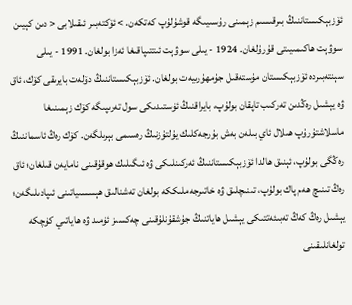ئۆزبېكىستاننىڭ بىرقىسىم زېمىنى رۇسىيىگە قوشۇلۇپ كەتكەن. > ئۆكتەبىر ئىقىلابى < دىن كېيىن سوۋېت ھاكىمىيىتى قۇرۇلغان. 1924 - يىلى سوۋېت ئىتتىپاقىغا ئەزا بولغان. 1991 - يىلى سېنتەبىردە ئۆزبېكىستان مۇستەقىل جۇمھۇرىيەت بولغان. ئۆزبېكىستاننىڭ دۆلەت بايرىقى كۆك، ئاق ۋە يېشىل رەڭدىن تەركىب تاپقان بولۇپ، بايراقنىڭ ئۈستىدىكى سول تەرىپىگە كۆك زېمىنىغا ماسلاشتۇرۇپ ھىلال ئاي بىلەن بەش بۇرجەكلىك يۇلتۇزنىڭ رەسىمى بېرىلگەن. كۆك رەڭ ئاسماننىڭ رەڭگى بولۇپ، ئېنىق ھالدا ئۆزبېكىستاننىڭ ئەركىنلىكى ۋە ئىگىلىك ھوقۇقىنى نامايەن قىلغان؛ ئاق رەڭ تىنىچ ھەم پاك بولۇپ، تىنىچلىق ۋە خاتىرجەملىككە بولغان تەشنالىق ھېسسىياتىنى ئىپادىلىگەن؛ يېشىل رەڭ كەڭ تەبىئەتتىكى يېشىل ھاياتنىڭ جۇشقۇنلۇقىنى چەكسىز ئۈمىد ۋە ھاياتىي كۈچكە تولغانلىقىنى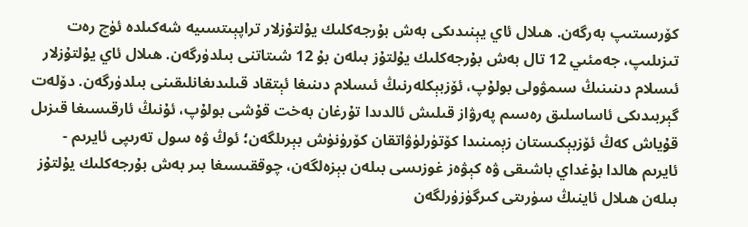كۆرسىتىپ بەرگەن. ھىلال ئاي يېنىدىكى بەش بۇرجەكلىك يۇلتۇزلار تراپېىتسىيە شەكىلدە ئۈچ رەت تىزىلىپ، جەمئىي 12 تال بەش بۇرجەكلىك يۇلتۇز بىلەن بۇ 12 شىتاتنى بىلدۈرگەن. ھىلال ئاي يۇلتۇزلار ئىسلام دىنىنىڭ سىمۋولى بولۇپ، ئۆزبېكلەرنىڭ ئىسلام دىنىغا ئېتقاد قىلىدىغانلىقىنى بىلدۈرگەن. دۆلەت گېربىدىكى ئاساسلىق رەسىم پەرۋاز قىلىش ئالدىدا تۇرغان بەخت قۇشى بولۇپ، ئۇنىڭ ئارقىسىغا قىزىل قۇياش كەڭ ئۆزبېكىستان زېمىنىدا كۆتۈرلۈۋاتقان كۆرۈنۈش بېرىلگەن؛ ئوڭ ۋە سول تەرىپى ئايرىم - ئايرىم ھالدا بۇغداي باشىقى ۋە كېۋەز غوزىسى بىلەن بېزەلگەن، چوققىسىغا بىر بەش بۇرجەكلىك يۇلتۇز بىلەن ھىلال ئاينىڭ سۈرىتى كىرگۈزۈرلگەن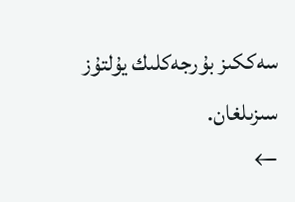سەككىز بۇرجەكلىك يۇلتۇز سىزىلغان.
←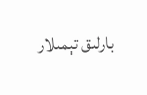بارلىق تېمىلار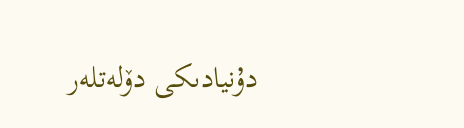دۇنيادىكى دۆلەتلەر